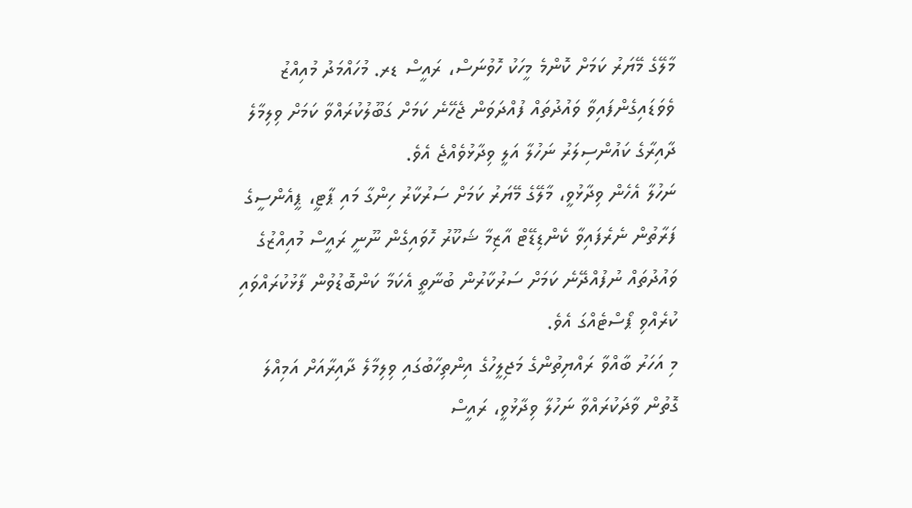މާލޭގެ މޭޔަރު ކަމަށް ކޮންމެ މީހަކު ހޮވުނަސް، ރައީސް ޑރ. މުހައްމަދު މުއިއްޒު ވެވަޑައިގެންފައިވާ ވައުދުތައް ފުއްދަވަން ޖެހޭނެ ކަމަށް ގަބޫލުކުރައްވާ ކަމަށް ވިލިމާލެ ދާއިރާގެ ކައުންސިލަރު ނަހުލާ އަލީ ވިދާޅުވެއްޖެ އެވެ.
ނަހުލާ އެހެން ވިދާޅުވީ، މާލޭގެ މޭޔަރު ކަމަށް ސަރުކާރު ހިންގާ މައި ޕާޓީ، ޕީއެންސީގެ ފަރާތުން ނެރެފައިވާ ކެންޑިޑޭޓް އާޒިމާ ޝަކޫރު ހޮވައިގެން ނޫނީ ރައީސް މުއިއްޒުގެ ވައުދުތައް ނުފުއްދޭނެ ކަމަށް ސަރުކާރުން ބުނާތީ އެކަމާ ކަންބޮޑުވުން ފާޅުކުރައްވައި ކުރެއްވި ޕޯސްޓެއްގަ އެވެ.
މި އަހަރު ބާއްވާ ރައްޔިތުންގެ މަޖިލީހުގެ އިންތިހާބުގައި ވިލިމާލެ ދާއިރާއަށް އަމިއްލަ ގޮތުން ވާދަކުރައްވާ ނަހުލާ ވިދާޅުވީ، ރައީސް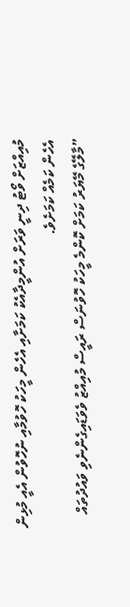މުއިއްޒަށް ވޯޓު ދިނީ ވަރަށް އުންމީދާއެކު ކަމަށާއި އެހެން މީހަކު ހޮވުމާއި ނުހޮވުން އެއީ މުޅިން އެހެން ކަމެއް ކަމަށެވެ.
”މާލޭގެ މޭޔަރު ކަމަށް ކޮންމެ މީހަކު ހޮވުނަސް ރައީސް މުއިއްޒު ވެވަޑައިގެންނެވި ވައުދުތައް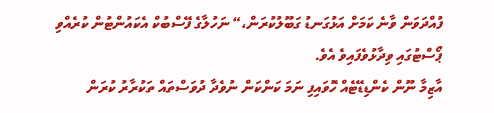ފުއްދަވަން ވާނެ ކަމަށް އަޅުގަނޑު ގަބޫލުކުރަން،“ ނަހުލާގެ ފޭސްބުކް އެކައުންޓުން ކުރެއްވި ޕޯސްޓުގައި ވިދާޅުވެފައިވެ އެވެ.
އާޒިމާ ނޫން ކެންޑިޑޭޓެއް ހޮވައިފި ނަމަ ކަންކަން ނުވެދާ ދުވަސްތައް ތަކުރާރު ކުރަން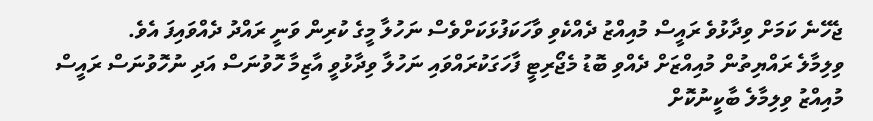ޖެހޭނެ ކަމަށް ވިދާޅުވެ ރައީސް މުއިއްޒު ދެއްކެވި ވާހަކަފުޅަކަށްވެސް ނަހުލާ މީގެ ކުރިން ވަނީ ރައްދު ދެއްވައިފަ އެވެ.
ވިލިމާލެ ރައްޔިތުން މުއިއްޒަށް ދެއްވި ބޮޑު މެޖޯރިޓީ ފާހަގަކުރައްވައި ނަހުލާ ވިދާޅުވީ އާޒިމާ ހޮވުނަސް އަދި ނުހޮވުނަސް ރައީސް މުއިއްޒު ވިލިމާލެ ބާކީނުކޮށް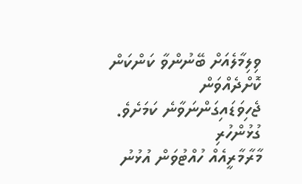ވިލިމާލެއަށް ބޭނުންވާ ކަންކަން ކޮށްދެއްވަން ޖެހިވަޑައިގަންނަވާނެ ކަމަށެވެ.
ގުޅުންހުރި
މާރާމާރީއެއް ހުއްޓުވަން އުޅުނު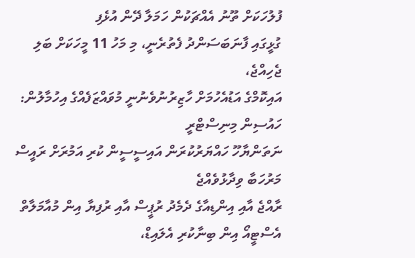ފުލުހަކަށް ތޫނު އެއްޗަކުން ހަމަލާ ދޭން އުޅެފި
ގުޅީގައި ފާނަބަސަންދު ފެތުރެނީ، މި މަހު 11 މީހަކަށް ބަލި ޖެހިއްޖެ،
އައިކޮމްގެ އަޑުއެހުމަށް ހާޒިރުނުވެނުނީ މުވައްޒަފެއްގެ އިހުމާލުން: ހައުސިން މިނިސްޓްރީ
ނަތަންޔާހޫ ހައްޔަރުކުރަން އައިސީސީން ކުރި އަމުރަށް ރައީސް މަރުހަބާ ވިދާޅުވެއްޖެ
ރާއްޖެ އާއި އިންޑިއާގެ ދެމެދު ރުޕީސް އާއި ރުފިޔާ އިން މުއާމަލާތް
އެސްޓީއޯ އިން ބިނާކުރި އެލައިޑް،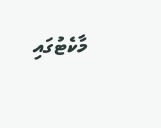މާކެޓުގައި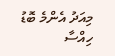މިއަދު އެންމެ ބޮޑު ހިއްސާ